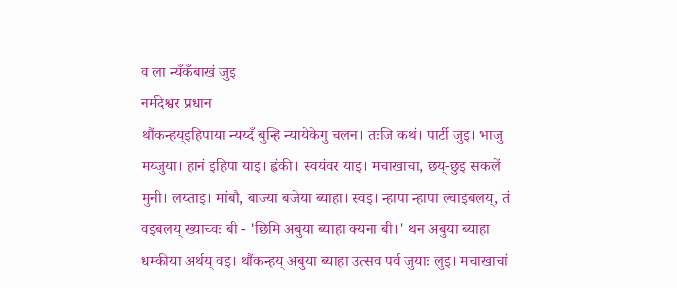व ला न्यँकँबाखं जुइ
नर्मदेश्वर प्रधान
थौंकन्हय्इहिपाया न्यय्दँ बुन्हि न्यायेकेगु चलन। तःजि कथं। पार्टी जुइ। भाजु मय्जुया। हानं इहिपा याइ। ह्वंकी। स्वयंवर याइ। मचाखाचा, छय्-छुइ सकलें मुनी। लय्ताइ। मांबौ, बाज्या बजेया ब्याहा। स्वइ। न्हापा न्हापा ल्वाइबलय्, तं वइबलय् ख्याच्वः बी - 'छिमि अबुया ब्याहा क्यना बी।' थन अबुया ब्याहा धम्कीया अर्थय् वइ। थौंकन्हय् अबुया ब्याहा उत्सव पर्व जुयाः लुइ। मचाखाचां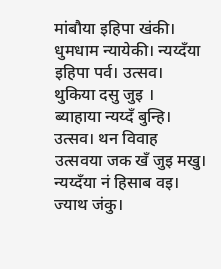मांबौया इहिपा खंकी। धुमधाम न्यायेकी। न्यय्दँया इहिपा पर्व। उत्सव। थुकिया दसु जुइ ।
ब्याहाया न्यय्दँ बुन्हि। उत्सव। थन विवाह उत्सवया जक खँ जुइ मखु। न्यय्दँया नं हिसाब वइ। ज्याथ जंकु।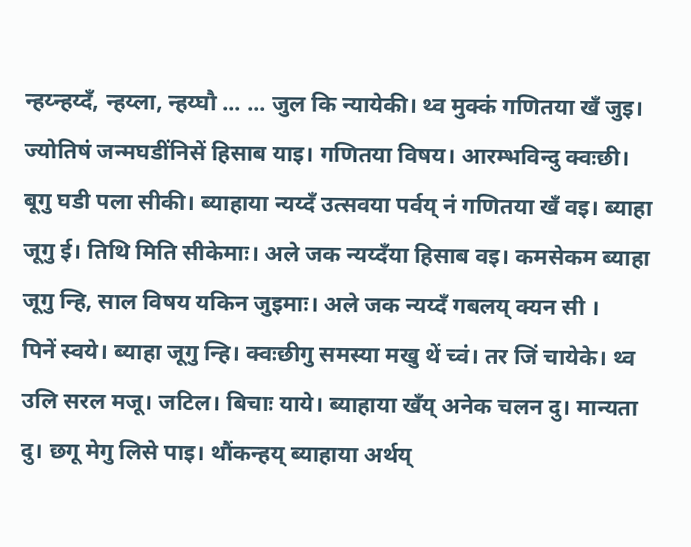न्हय्न्हय्दँ, न्हय्ला, न्हय्घौ ... ... जुल कि न्यायेकी। थ्व मुक्कं गणितया खँ जुइ। ज्योतिषं जन्मघडींनिसें हिसाब याइ। गणितया विषय। आरम्भविन्दु क्वःछी। बूगु घडी पला सीकी। ब्याहाया न्यय्दँ उत्सवया पर्वय् नं गणितया खँ वइ। ब्याहा जूगु ई। तिथि मिति सीकेमाः। अले जक न्यय्दँया हिसाब वइ। कमसेकम ब्याहा जूगु न्हि, साल विषय यकिन जुइमाः। अले जक न्यय्दँ गबलय् क्यन सी ।
पिनें स्वये। ब्याहा जूगु न्हि। क्वःछीगु समस्या मखु थें च्वं। तर जिं चायेके। थ्व उलि सरल मजू। जटिल। बिचाः याये। ब्याहाया खँय् अनेक चलन दु। मान्यता दु। छगू मेगु लिसे पाइ। थौंकन्हय् ब्याहाया अर्थय्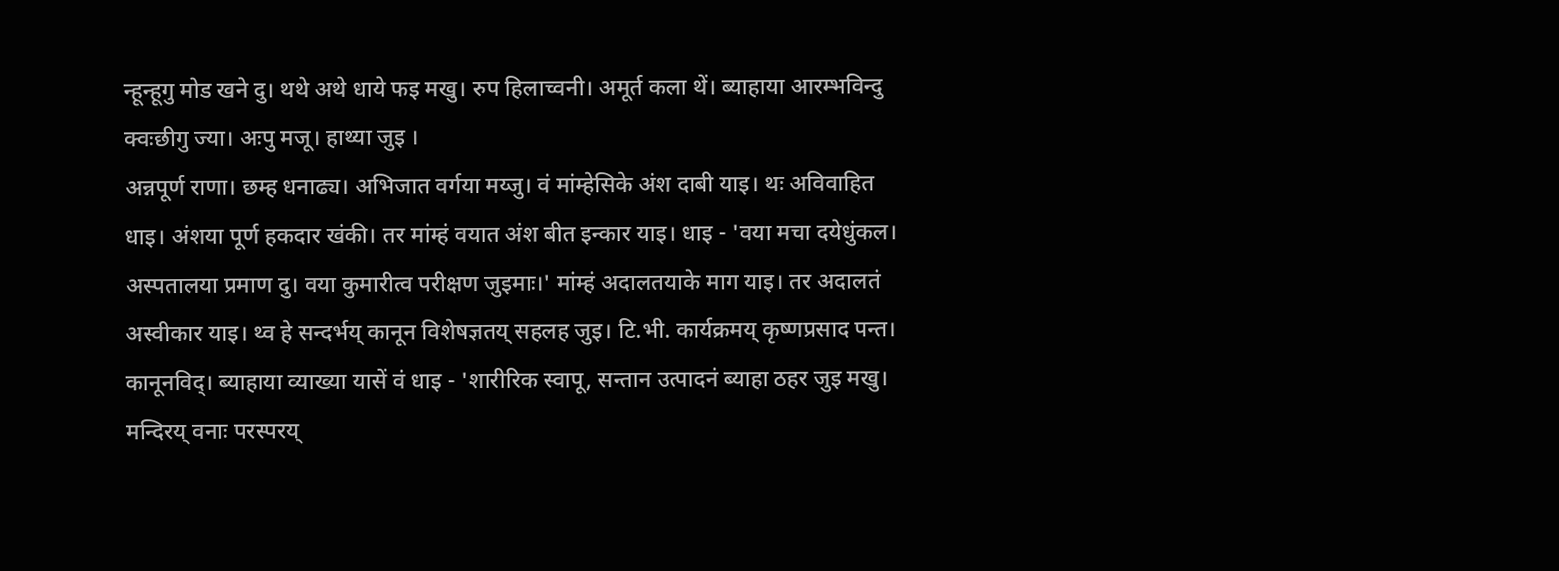न्हून्हूगु मोड खने दु। थथे अथे धाये फइ मखु। रुप हिलाच्वनी। अमूर्त कला थें। ब्याहाया आरम्भविन्दु क्वःछीगु ज्या। अःपु मजू। हाथ्या जुइ ।
अन्नपूर्ण राणा। छम्ह धनाढ्य। अभिजात वर्गया मय्जु। वं मांम्हेसिके अंश दाबी याइ। थः अविवाहित धाइ। अंशया पूर्ण हकदार खंकी। तर मांम्हं वयात अंश बीत इन्कार याइ। धाइ - 'वया मचा दयेधुंकल। अस्पतालया प्रमाण दु। वया कुमारीत्व परीक्षण जुइमाः।' मांम्हं अदालतयाके माग याइ। तर अदालतं अस्वीकार याइ। थ्व हे सन्दर्भय् कानून विशेषज्ञतय् सहलह जुइ। टि.भी. कार्यक्रमय् कृष्णप्रसाद पन्त। कानूनविद्। ब्याहाया व्याख्या यासें वं धाइ - 'शारीरिक स्वापू, सन्तान उत्पादनं ब्याहा ठहर जुइ मखु। मन्दिरय् वनाः परस्परय्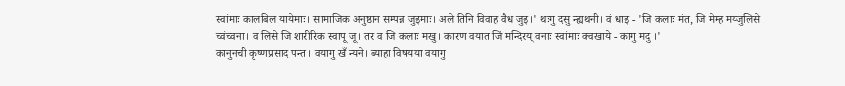स्वांमाः कालबिल यायेमाः। सामाजिक अनुष्ठान सम्पन्न जुइमाः। अले तिनि विवाह वैध जुइ।' थःगु दसु न्ह्यथनी। वं धाइ - 'जि कलाः मंत, जि मेम्ह मय्जुलिसे च्वंच्वना। व लिसे जि शारीरिक स्वापू जू। तर व जि कलाः मखु। कारण वयात जिं मन्दिरय् वनाः स्वांमाः क्वखाये - कागु मदु ।'
कानुनची कृष्णप्रसाद पन्त। वयागु खँ न्यने। ब्याहा विषयया वयागु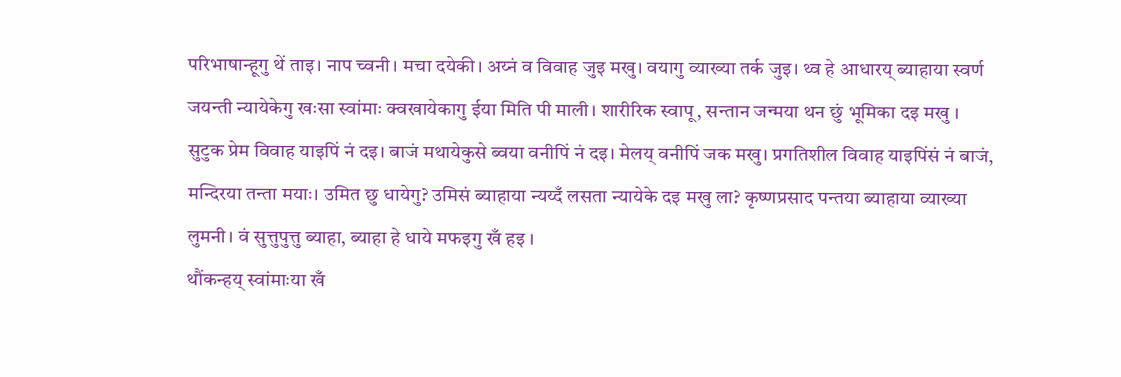परिभाषान्हूगु थें ताइ। नाप च्वनी। मचा दयेकी। अय्नं व विवाह जुइ मखु। वयागु व्याख्या तर्क जुइ। थ्व हे आधारय् ब्याहाया स्वर्ण जयन्ती न्यायेकेगु खःसा स्वांमाः क्वखायेकागु ईया मिति पी माली। शारीरिक स्वापू, सन्तान जन्मया थन छुं भूमिका दइ मखु ।
सुटुक प्रेम विवाह याइपिं नं दइ। बाजं मथायेकुसे ब्वया वनीपिं नं दइ। मेलय् वनीपिं जक मखु। प्रगतिशील विवाह याइपिंसं नं बाजं, मन्दिरया तन्ता मयाः। उमित छु धायेगु? उमिसं ब्याहाया न्यय्दँ लसता न्यायेके दइ मखु ला? कृष्णप्रसाद पन्तया ब्याहाया व्याख्या लुमनी। वं सुत्तुपुत्तु ब्याहा, ब्याहा हे धाये मफइगु खँ हइ ।
थौंकन्हय् स्वांमाःया खँ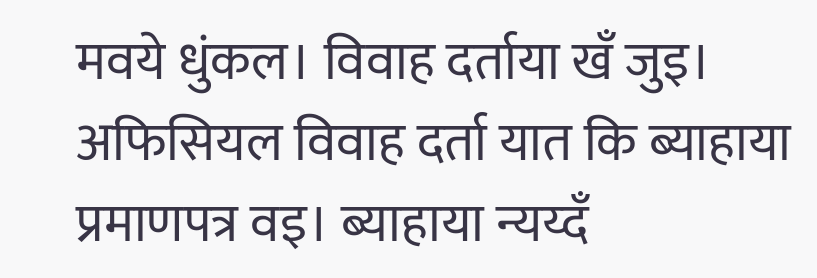मवये धुंकल। विवाह दर्ताया खँ जुइ। अफिसियल विवाह दर्ता यात कि ब्याहाया प्रमाणपत्र वइ। ब्याहाया न्यय्दँ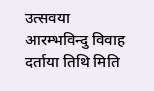उत्सवया आरम्भविन्दु विवाह दर्ताया तिथि मिति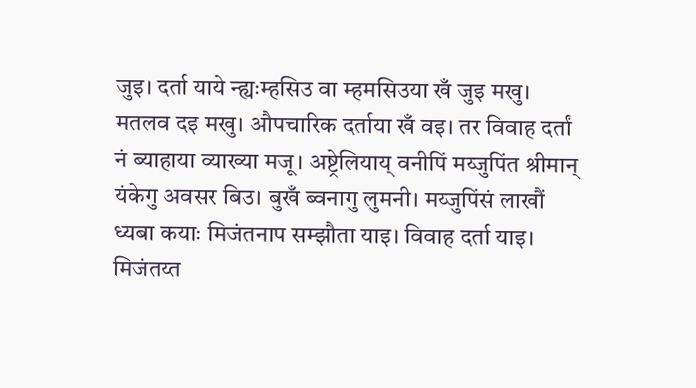जुइ। दर्ता याये न्ह्यःम्हसिउ वा म्हमसिउया खँ जुइ मखु। मतलव दइ मखु। औपचारिक दर्ताया खँ वइ। तर विवाह दर्तां नं ब्याहाया व्याख्या मजू। अष्ट्रेलियाय् वनीपिं मय्जुपिंत श्रीमान् यंकेगु अवसर बिउ। बुखँ ब्वनागु लुमनी। मय्जुपिंसं लाखौं ध्यबा कयाः मिजंतनाप सम्झौता याइ। विवाह दर्ता याइ। मिजंतय्त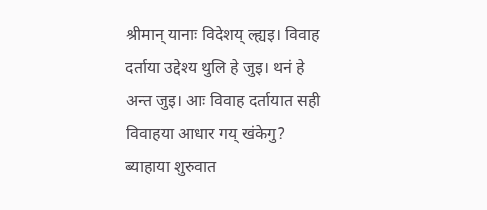श्रीमान् यानाः विदेशय् ल्ह्यइ। विवाह दर्ताया उद्देश्य थुलि हे जुइ। थनं हे अन्त जुइ। आः विवाह दर्तायात सही विवाहया आधार गय् खंकेगु? ब्याहाया शुरुवात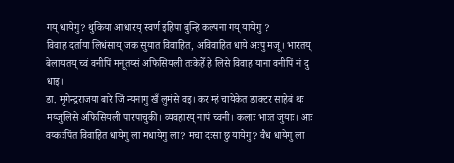गय् धायेगु? थुकिया आधारय् स्वर्ण इहिपा बुन्हि कल्पना गय् यायेगु ?
विवाह दर्ताया लिधंसाय् जक सुयात विवाहित, अविवाहित धाये अःपु मजू। भारतय् बेलायतय् च्वं वनीपिं मनूतय्सं अफिसियली तःकेहेँ हे लिसे विवाह याना वनीपिं नं दु धाइ।
डा. मृगेन्द्रराजया बारे जिं न्यनागु खँ लुमंसे वइ। कर म्हं चायेकेत डाक्टर साहेबं थः मय्जुलिसे अफिसियली पारपाचुकी। व्यवहारय् नापं च्वनी। कलाः भाःत जुयाः। आः वय्कःपिंत विवाहित धायेगु ला मधायेगु ला? मचा दःसा छु यायेगु? वैध धायेगु ला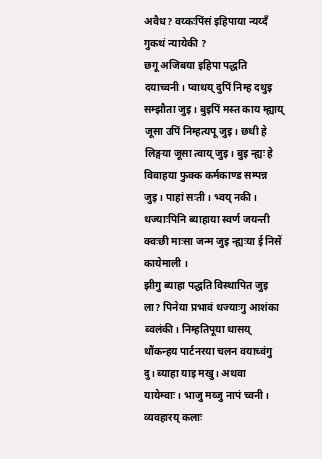अवैध? वय्कःपिंसं इहिपाया न्यय्दँ
गुकथं न्यायेकी ?
छगू अजिबया इहिपा पद्धति दयाच्वनी। प्वाथय् दुपिं निम्ह दथुइ सम्झौता जुइ। बुइपिं मस्त काय म्ह्याय् जूसा उपिं निम्हत्यपू जुइ। छथी हे लिङ्गया जूसा त्वाय् जुइ। बुइ न्ह्यः हे विवाहया फुक्क कर्मकाण्ड सम्पन्न जुइ। पाहां सःती। भ्वय् नकी। थज्याःपिनि ब्याहाया स्वर्ण जयन्ती क्वःछी माःसा जन्म जुइ न्ह्यःया ई निसें कायेमाली ।
झीगु ब्याहा पद्धति विस्थापित जुइ ला? पिनेया प्रभावं थज्याःगु आशंका ब्वलंकी। निम्हतिपूया थासय् थौंकन्हय पार्टनरया चलन वयाच्वंगु दु। ब्याहा याइ मखु। अथवा यायेम्वाः। भाजु मय्जु नापं च्वनी। व्यवहारय् कलाः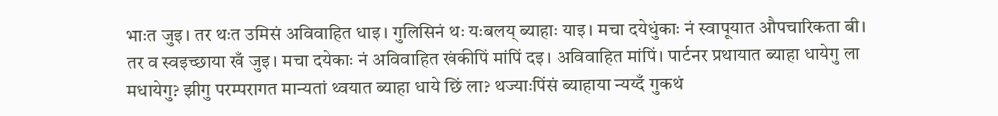भाःत जुइ। तर थःत उमिसं अविवाहित धाइ। गुलिसिनं थः यःबलय् ब्याहाः याइ। मचा दयेधुंकाः नं स्वापूयात औपचारिकता बी। तर व स्वइच्छाया खँ जुइ। मचा दयेकाः नं अविवाहित खंकीपिं मांपिं दइ। अविवाहित मांपिं। पार्टनर प्रथायात ब्याहा धायेगु ला मधायेगु? झीगु परम्परागत मान्यतां थ्वयात ब्याहा धाये छिं ला? थज्याःपिंसं ब्याहाया न्यय्दँ गुकथं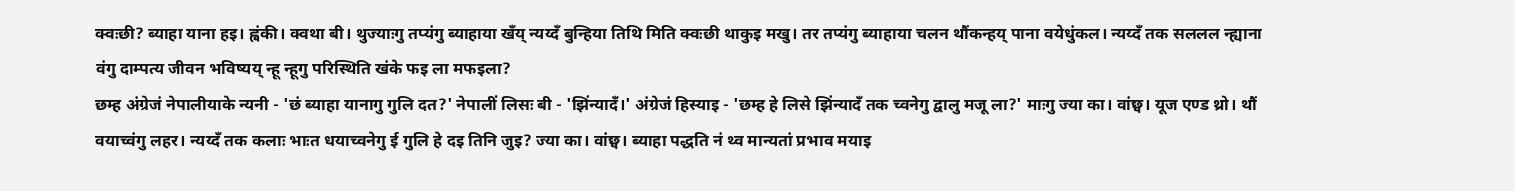क्वःछी? ब्याहा याना हइ। ह्वंकी। क्वथा बी। थुज्याःगु तप्यंगु ब्याहाया खँय् न्यय्दँ बुन्हिया तिथि मिति क्वःछी थाकुइ मखु। तर तप्यंगु ब्याहाया चलन थौंकन्हय् पाना वयेधुंकल। न्यय्दँ तक सललल न्ह्याना वंगु दाम्पत्य जीवन भविष्यय् न्हू न्हूगु परिस्थिति खंके फइ ला मफइला?
छम्ह अंग्रेजं नेपालीयाके न्यनी - 'छं ब्याहा यानागु गुलि दत?' नेपालीं लिसः बी - 'झिंन्यादँ।' अंग्रेजं हिस्याइ - 'छम्ह हे लिसे झिंन्यादँ तक च्वनेगु द्वालु मजू ला?' माःगु ज्या का। वांछ्व। यूज एण्ड थ्रो। थौं वयाच्वंगु लहर। न्यय्दँ तक कलाः भाःत धयाच्वनेगु ई गुलि हे दइ तिनि जुइ? ज्या का। वांछ्व। ब्याहा पद्धति नं थ्व मान्यतां प्रभाव मयाइ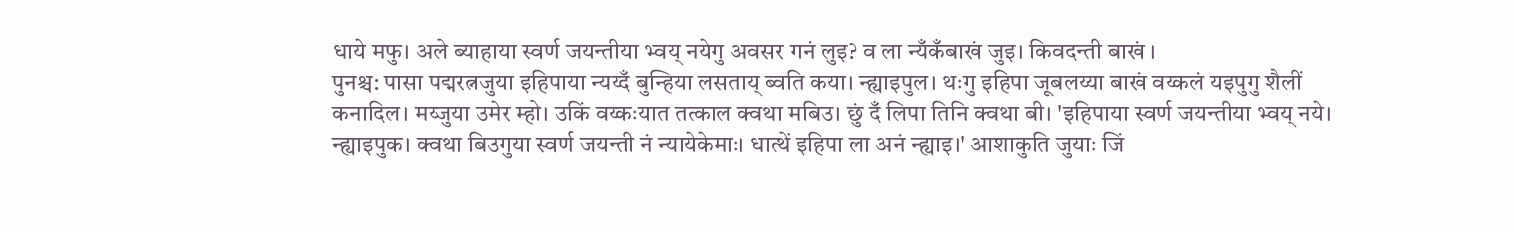धाये मफु। अले ब्याहाया स्वर्ण जयन्तीया भ्वय् नयेगु अवसर गनं लुइ? व ला न्यँकँबाखं जुइ। किवदन्ती बाखं ।
पुनश्च: पासा पद्मरत्नजुया इहिपाया न्यय्दँ बुन्हिया लसताय् ब्वति कया। न्ह्याइपुल। थःगु इहिपा जूबलय्या बाखं वय्कलं यइपुगु शैलीं कनादिल। मय्जुया उमेर म्हो। उकिं वय्कःयात तत्काल क्वथा मबिउ। छुं दँ लिपा तिनि क्वथा बी। 'इहिपाया स्वर्ण जयन्तीया भ्वय् नये। न्ह्याइपुक। क्वथा बिउगुया स्वर्ण जयन्ती नं न्यायेकेमाः। धात्थें इहिपा ला अनं न्ह्याइ।' आशाकुति जुयाः जिं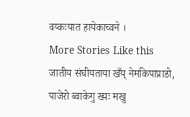वय्कःयात हायेकाच्वने ।
More Stories Like this
जातीय संघीयताया खँय् नेमकिपाप्राडो, पाजेरो ब्वाकेगु ख्यः मखु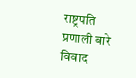राष्ट्रपति प्रणाली बारे विवाद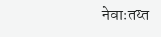नेवाःतय्त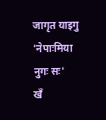जागृत याइगु 'नेपाःमिया नुगः सः'
खँ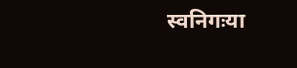स्वनिगःया